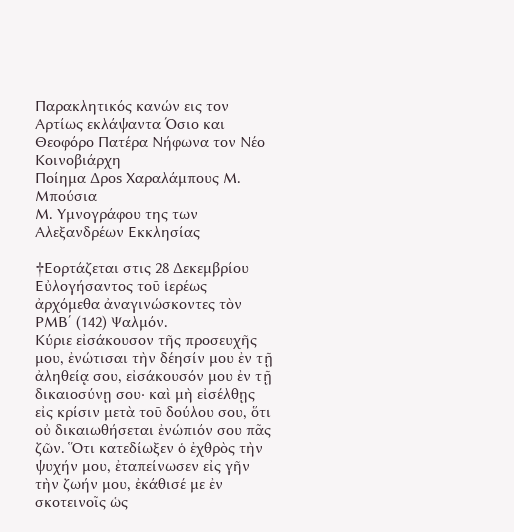Παρακλητικός κανών εις τον Αρτίως εκλάψαντα Όσιο και Θεοφόρο Πατέρα Νήφωνα τον Νέο Κοινοβιάρχη
Ποίημα Δρos Χαραλάμπους Μ. Μπούσια
Μ. Υμνογράφου της των Αλεξανδρέων Εκκλησίας

†Εορτάζεται στις 28 Δεκεμβρίου
Εὐλογήσαντος τοῦ ἱερέως ἀρχόμεθα ἀναγινώσκοντες τὸν ΡΜΒ΄ (142) Ψαλμόν.
Κύριε εἰσάκουσον τῆς προσευχῆς μου, ἐνώτισαι τὴν δέησίν μου ἐν τῇ ἀληθείᾳ σου, εἰσάκουσόν μου ἐν τῇ δικαιοσύνῃ σου· καὶ μὴ εἰσέλθῃς εἰς κρίσιν μετὰ τοῦ δούλου σου, ὅτι οὐ δικαιωθήσεται ἐνώπιόν σου πᾶς ζῶν. Ὅτι κατεδίωξεν ὁ ἐχθρὸς τὴν ψυχήν μου, ἐταπείνωσεν εἰς γῆν τὴν ζωήν μου, ἐκάθισέ με ἐν σκοτεινοῖς ὡς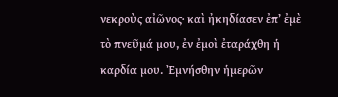νεκροὺς αἰῶνος· καὶ ἠκηδίασεν ἐπ’ ἐμὲ τὸ πνεῦμά μου, ἐν ἐμοὶ ἐταράχθη ἡ καρδία μου. Ἐμνήσθην ἡμερῶν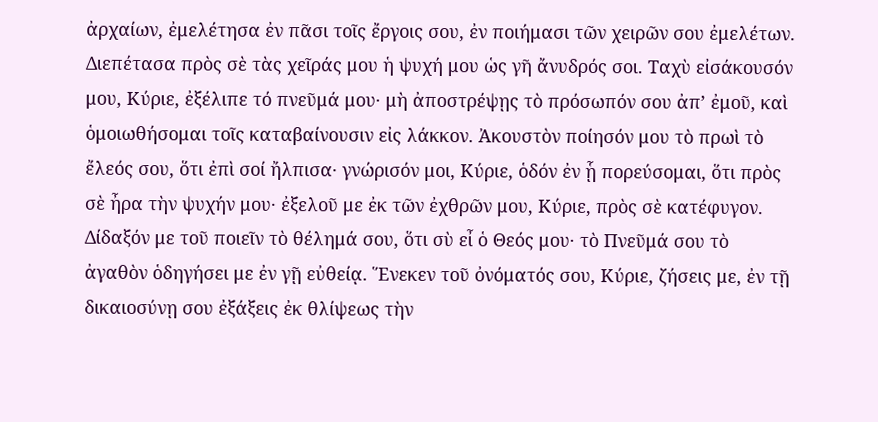ἀρχαίων, ἐμελέτησα ἐν πᾶσι τοῖς ἔργοις σου, ἐν ποιήμασι τῶν χειρῶν σου ἐμελέτων. Διεπέτασα πρὸς σὲ τὰς χεῖράς μου ἡ ψυχή μου ὡς γῆ ἄνυδρός σοι. Ταχὺ εἰσάκουσόν μου, Κύριε, ἐξέλιπε τό πνεῦμά μου· μὴ ἀποστρέψῃς τὸ πρόσωπόν σου ἀπ’ ἐμοῦ, καὶ ὁμοιωθήσομαι τοῖς καταβαίνουσιν εἰς λάκκον. Ἀκουστὸν ποίησόν μου τὸ πρωὶ τὸ ἔλεός σου, ὅτι ἐπὶ σοί ἤλπισα· γνώρισόν μοι, Κύριε, ὁδόν ἐν ᾗ πορεύσομαι, ὅτι πρὸς σὲ ἦρα τὴν ψυχήν μου· ἐξελοῦ με ἐκ τῶν ἐχθρῶν μου, Κύριε, πρὸς σὲ κατέφυγον. Δίδαξόν με τοῦ ποιεῖν τὸ θέλημά σου, ὅτι σὺ εἶ ὁ Θεός μου· τὸ Πνεῦμά σου τὸ ἀγαθὸν ὁδηγήσει με ἐν γῇ εὐθείᾳ. Ἕνεκεν τοῦ ὀνόματός σου, Κύριε, ζήσεις με, ἐν τῇ δικαιοσύνῃ σου ἐξάξεις ἐκ θλίψεως τὴν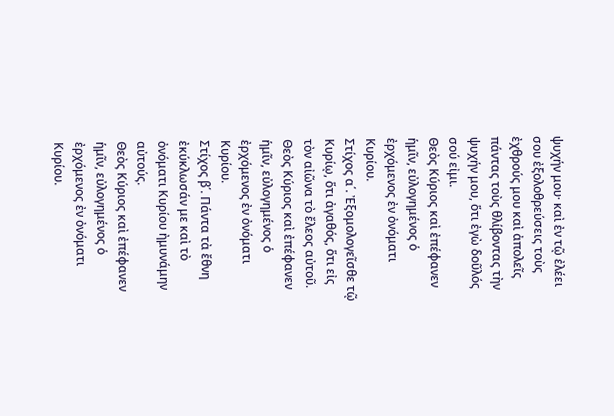ψυχήν μου· καὶ ἐν τῷ ἐλέει σου ἐξολοθρεύσεις τοὺς ἐχθρούς μου καὶ ἀπολεῖς πάντας τοὺς θλίβοντας τὴν ψυχήν μου, ὅτι ἐγὼ δοῦλός σού εἰμι.
Θεὸς Κύριος καὶ ἐπέφανεν ἡμῖν, εὐλογημένος ὁ ἐρχόμενος ἐν ὀνόματι Κυρίου.
Στίχος α΄. Ἐξομολογεῖσθε τῷ Κυρίῳ, ὅτι ἀγαθός, ὅτι εἰς τὸν αἰῶνα τὸ ἔλεος αὐτοῦ.
Θεὸς Κύριος καὶ ἐπέφανεν ἡμῖν, εὐλογημένος ὁ ἐρχόμενος ἐν ὀνόματι Κυρίου.
Στίχος β΄. Πάντα τὰ ἔθνη ἐκύκλωσάν με καὶ τὸ ὀνόματι Κυρίου ἠμυνάμην αὐτούς.
Θεὸς Κύριος καὶ ἐπέφανεν ἡμῖν, εὐλογημένος ὁ ἐρχόμενος ἐν ὀνόματι Κυρίου.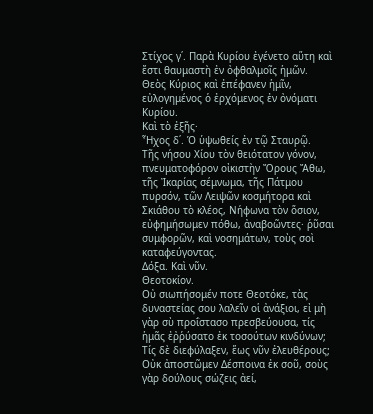Στίχος γ΄. Παρὰ Κυρίου ἐγένετο αὕτη καὶ ἔστι θαυμαστὴ ἐν ὀφθαλμοῖς ἡμῶν.
Θεὸς Κύριος καὶ ἐπέφανεν ἡμῖν, εὐλογημένος ὁ ἐρχόμενος ἐν ὀνόματι Κυρίου.
Καὶ τὸ ἐξῆς·
Ἦχος δ΄. Ὁ ὑψωθείς ἐν τῷ Σταυρῷ.
Τῆς νήσου Χίου τὸν θειότατον γόνον, πνευματοφόρον οἰκιστὴν Ὄρους Ἄθω, τῆς Ἰκαρίας σέμνωμα, τῆς Πάτμου πυρσόν, τῶν Λειψῶν κοσμήτορα καὶ Σκιάθου τὸ κλέος, Νήφωνα τὸν ὅσιον, εὐφημήσωμεν πόθω, ἀναβοῶντες· ῥῦσαι συμφορῶν, καὶ νοσημάτων, τοὺς σοὶ καταφεύγοντας.
Δόξα. Καὶ νῦν.
Θεοτοκίον.
Οὐ σιωπήσομέν ποτε Θεοτόκε, τὰς δυναστείας σου λαλεῖν οἱ ἀνάξιοι, εἰ μὴ γὰρ σὺ προΐστασο πρεσβεύουσα, τίς ἡμᾶς ἐῤῥύσατο ἐκ τοσούτων κινδύνων; Τίς δὲ διεφύλαξεν, ἕως νῦν ἐλευθέρους; Οὐκ ἀποστῶμεν Δέσποινα ἐκ σοῦ, σοὺς γὰρ δούλους σώζεις ἀεί,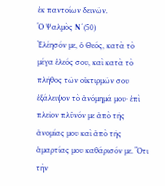ἐκ παντοίων δεινῶν.
Ὁ Ψαλμὸς Ν´(50)
Ἐλέησόν με, ὁ Θεός, κατὰ τὸ μέγα ἐλεός σου, καὶ κατὰ τὸ πλῆθος τῶν οἰκτιρμῶν σου ἐξάλειψον τὸ ἀνόμημά μου· ἐπὶ πλεῖον πλῦνόν με ἀπὸ τῆς ἀνομίας μου καὶ ἀπὸ τῆς ἁμαρτίας μου καθάρισόν με. Ὅτι τὴν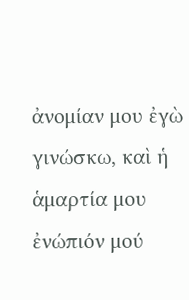ἀνομίαν μου ἐγὼ γινώσκω, καὶ ἡ ἁμαρτία μου ἐνώπιόν μού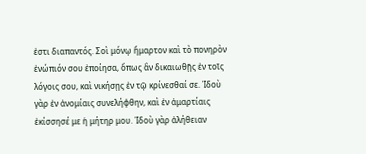ἐστι διαπαντός. Σοὶ μόνῳ ἥμαρτον καὶ τὸ πονηρὸν ἐνώπιόν σου ἐποίησα, ὅπως ἂν δικαιωθῇς ἐν τοῖς λόγοις σου, καὶ νικήσῃς ἐν τῷ κρίνεσθαί σε. Ἰδοὺ γὰρ ἐν ἀνομίαις συνελήφθην, καὶ ἐν ἁμαρτίαις ἐκίσσησέ με ἡ μήτηρ μου. Ἰδοὺ γὰρ ἀλήθειαν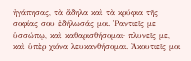ἠγάπησας, τὰ ἄδηλα καὶ τὰ κρύφια τῆς σοφίας σου ἐδήλωσάς μοι. Ῥαντιεῖς με ὑσσώπῳ, καὶ καθαρισθήσομαι· πλυνεῖς με, καὶ ὑπὲρ χιόνα λευκανθήσομαι. Ἀκουτιεῖς μοι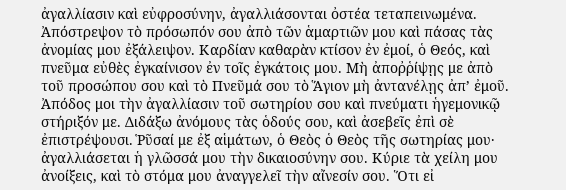ἀγαλλίασιν καὶ εὐφροσύνην, ἀγαλλιάσονται ὀστέα τεταπεινωμένα. Ἀπόστρεψον τὸ πρόσωπόν σου ἀπὸ τῶν ἁμαρτιῶν μου καὶ πάσας τὰς ἀνομίας μου ἐξάλειψον. Καρδίαν καθαρὰν κτίσον ἐν ἐμοί, ὁ Θεός, καὶ πνεῦμα εὐθὲς ἐγκαίνισον ἐν τοῖς ἐγκάτοις μου. Μὴ ἀποῤῥίψῃς με ἀπὸ τοῦ προσώπου σου καὶ τὸ Πνεῦμά σου τὸ Ἅγιον μὴ ἀντανέλῃς ἀπ’ ἐμοῦ. Ἀπόδος μοι τὴν ἀγαλλίασιν τοῦ σωτηρίου σου καὶ πνεύματι ἡγεμονικῷ στήριξόν με. Διδάξω ἀνόμους τὰς ὁδούς σου, καὶ ἀσεβεῖς ἐπὶ σὲ ἐπιστρέψουσι. Ῥῦσαί με ἐξ αἱμάτων, ὁ Θεὸς ὁ Θεὸς τῆς σωτηρίας μου· ἀγαλλιάσεται ἡ γλῶσσά μου τὴν δικαιοσύνην σου. Κύριε τὰ χείλη μου ἀνοίξεις, καὶ τὸ στόμα μου ἀναγγελεῖ τὴν αἴνεσίν σου. Ὅτι εἰ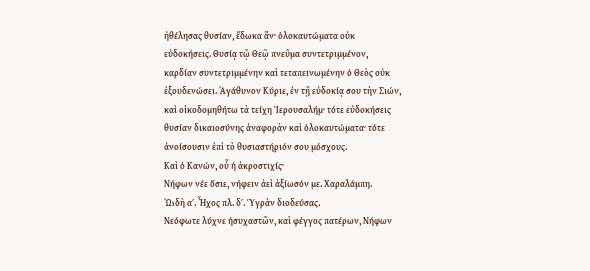ἠθέλησας θυσίαν, ἔδωκα ἂν· ὁλοκαυτώματα οὐκ εὐδοκήσεις. Θυσίᾳ τῷ Θεῷ πνεῦμα συντετριμμένον, καρδίαν συντετριμμένην καὶ τεταπεινωμένην ὁ Θεὸς οὐκ ἐξουδενώσει. Ἀγάθυνον Κύριε, ἐν τῇ εὐδοκίᾳ σου τὴν Σιών, καὶ οἰκοδομηθήτω τὰ τείχη Ἱερουσαλήμ· τότε εὐδοκήσεις θυσίαν δικαιοσύνης ἀναφορὰν καὶ ὁλοκαυτώματα· τότε ἀνοίσουσιν ἐπὶ τὸ θυσιαστήριόν σου μόσχους.
Καὶ ὁ Κανών, οὗ ἡ ἀκροστιχίς·
Νήφων νέε ὅσιε, νήφειν ἀεὶ ἀξίωσόν με. Χαραλάμπη.
ᾨδὴ α΄. Ἦχος πλ. δ΄. Ὑγρὰν διοδεύσας.
Νεόφωτε λύχνε ἡσυχαστῶν, καὶ φέγγος πατέρων, Νήφων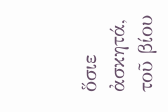ὅσιε ἀσκητά, τοῦ βίου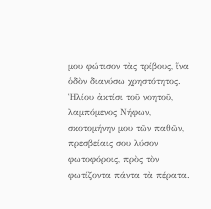μου φώτισον τὰς τρίβους, ἵνα ὁδὸν διανύσω χρηστότητος.
Ἡλίου ἀκτίσι τοῦ νοητοῦ, λαμπόμενος Νήφων, σκοτομήνην μου τῶν παθῶν, πρεσβείαις σου λύσον φωτοφόροις, πρὸς τὸν φωτίζοντα πάντα τὰ πέρατα.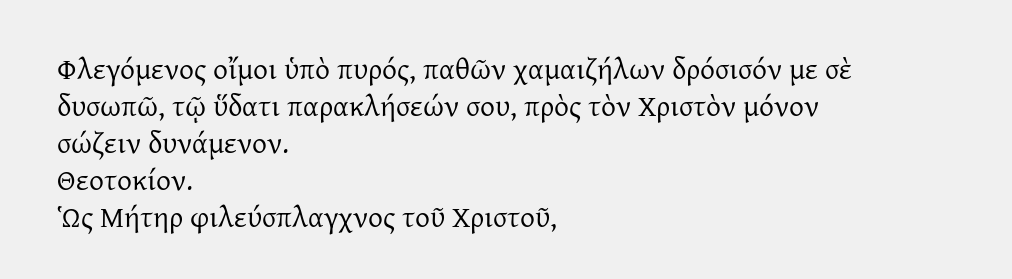Φλεγόμενος οἴμοι ὑπὸ πυρός, παθῶν χαμαιζήλων δρόσισόν με σὲ δυσωπῶ, τῷ ὕδατι παρακλήσεών σου, πρὸς τὸν Χριστὸν μόνον σώζειν δυνάμενον.
Θεοτοκίον.
Ὡς Μήτηρ φιλεύσπλαγχνος τοῦ Χριστοῦ,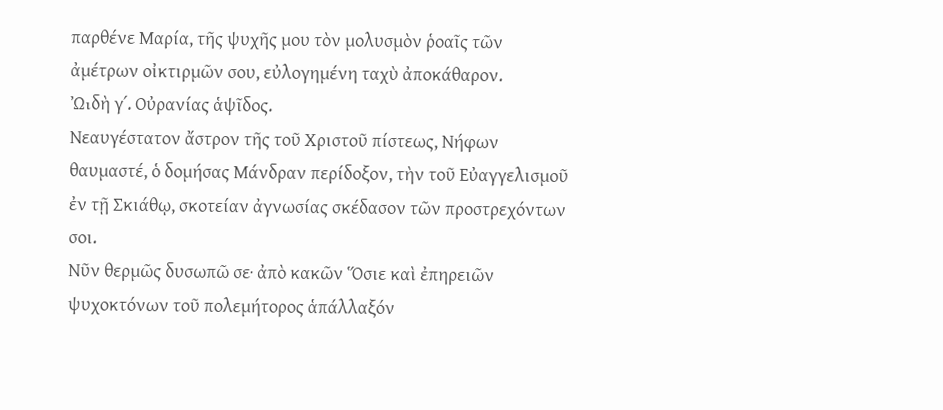παρθένε Μαρία, τῆς ψυχῆς μου τὸν μολυσμὸν ῥοαῖς τῶν ἀμέτρων οἰκτιρμῶν σου, εὐλογημένη ταχὺ ἀποκάθαρον.
ᾨδὴ γ΄. Οὐρανίας ἁψῖδος.
Νεαυγέστατον ἄστρον τῆς τοῦ Χριστοῦ πίστεως, Νήφων θαυμαστέ, ὁ δομήσας Μάνδραν περίδοξον, τὴν τοῦ Εὐαγγελισμοῦ ἐν τῇ Σκιάθῳ, σκοτείαν ἀγνωσίας σκέδασον τῶν προστρεχόντων σοι.
Νῦν θερμῶς δυσωπῶ σε· ἀπὸ κακῶν Ὅσιε καὶ ἐπηρειῶν ψυχοκτόνων τοῦ πολεμήτορος ἁπάλλαξόν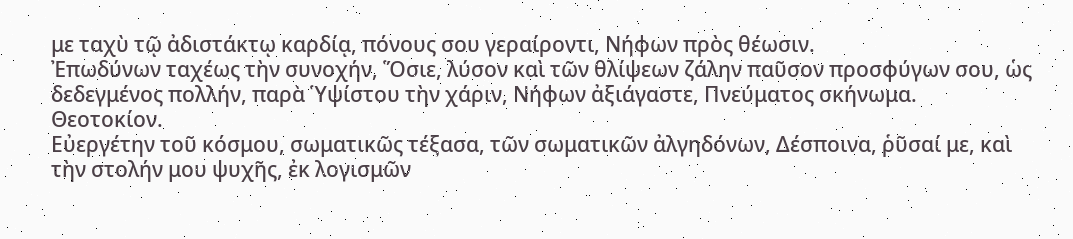με ταχὺ τῷ ἀδιστάκτῳ καρδίᾳ, πόνους σου γεραίροντι, Νήφων πρὸς θέωσιν.
Ἐπωδύνων ταχέως τὴν συνοχήν, Ὅσιε, λύσον καὶ τῶν θλίψεων ζάλην παῦσον προσφύγων σου, ὡς δεδεγμένος πολλήν, παρὰ Ὑψίστου τὴν χάριν, Νήφων ἀξιάγαστε, Πνεύματος σκήνωμα.
Θεοτοκίον.
Εὐεργέτην τοῦ κόσμου, σωματικῶς τέξασα, τῶν σωματικῶν ἀλγηδόνων, Δέσποινα, ῥῦσαί με, καὶ τὴν στολήν μου ψυχῆς, ἐκ λογισμῶν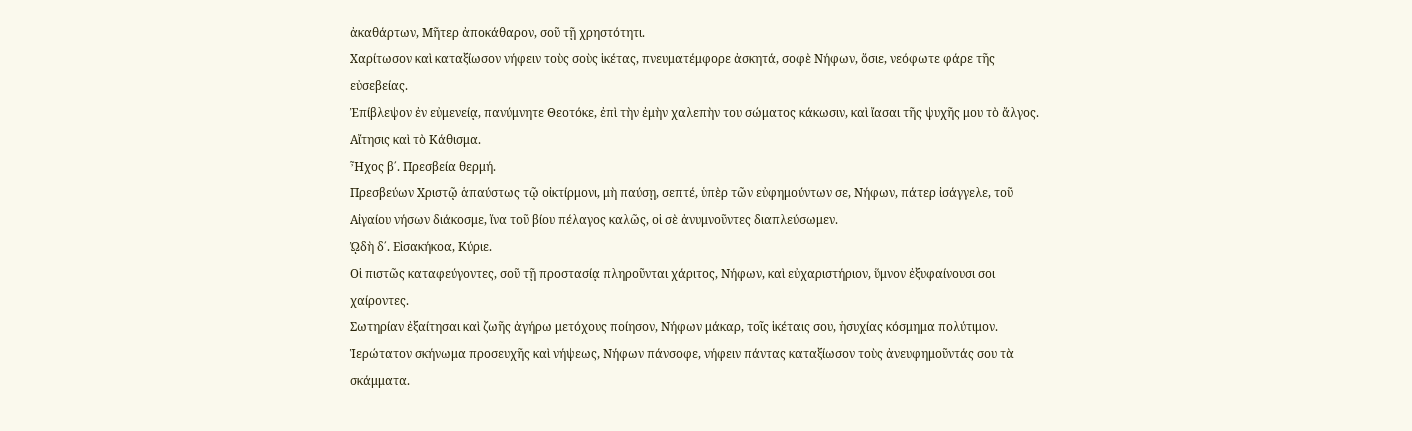ἀκαθάρτων, Μῆτερ ἀποκάθαρον, σοῦ τῇ χρηστότητι.
Χαρίτωσον καὶ καταξίωσον νήφειν τοὺς σοὺς ἱκέτας, πνευματέμφορε ἀσκητά, σοφὲ Νήφων, ὅσιε, νεόφωτε φάρε τῆς εὐσεβείας.
Ἐπίβλεψον ἐν εὐμενείᾳ, πανύμνητε Θεοτόκε, ἐπὶ τὴν ἐμὴν χαλεπὴν του σώματος κάκωσιν, καὶ ἴασαι τῆς ψυχῆς μου τὸ ἄλγος.
Αἴτησις καὶ τὸ Κάθισμα.
Ἦχος β΄. Πρεσβεία θερμή.
Πρεσβεύων Χριστῷ ἁπαύστως τῷ οἰκτίρμονι, μὴ παύσῃ, σεπτέ, ὑπὲρ τῶν εὐφημούντων σε, Νήφων, πάτερ ἰσάγγελε, τοῦ Αἰγαίου νήσων διάκοσμε, ἵνα τοῦ βίου πέλαγος καλῶς, οἱ σὲ ἀνυμνοῦντες διαπλεύσωμεν.
ᾨδὴ δ΄. Εἰσακήκοα, Κύριε.
Οἱ πιστῶς καταφεύγοντες, σοῦ τῇ προστασίᾳ πληροῦνται χάριτος, Νήφων, καὶ εὐχαριστήριον, ὕμνον ἐξυφαίνουσι σοι χαίροντες.
Σωτηρίαν ἐξαίτησαι καὶ ζωῆς ἀγήρω μετόχους ποίησον, Νήφων μάκαρ, τοῖς ἱκέταις σου, ἡσυχίας κόσμημα πολύτιμον.
Ἱερώτατον σκήνωμα προσευχῆς καὶ νήψεως, Νήφων πάνσοφε, νήφειν πάντας καταξίωσον τοὺς ἀνευφημοῦντάς σου τὰ σκάμματα.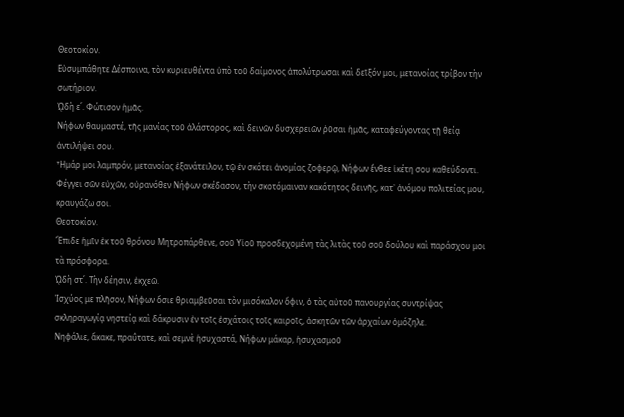Θεοτοκίον.
Εὐσυμπάθητε Δέσποινα, τὸν κυριευθέντα ὑπὸ τοῦ δαίμονος ἀπολύτρωσαι καὶ δεῖξόν μοι, μετανοίας τρίβον τὴν σωτήριον.
ᾨδὴ ε΄. Φώτισον ἡμᾶς.
Νήφων θαυμαστέ, τῆς μανίας τοῦ ἀλάστορος, καὶ δεινῶν δυσχερειῶν ῥῦσαι ἡμᾶς, καταφεύγοντας τῇ θείᾳ ἀντιλήψει σου.
Ἦμάρ μοι λαμπρόν, μετανοίας ἐξανάτειλον, τῷ ἐν σκότει ἀνομίας ζοφερῷ, Νήφων ἔνθεε ἱκέτη σου καθεύδοντι.
Φέγγει σῶν εὐχῶν, οὐρανόθεν Νήφων σκέδασον, τὴν σκοτόμαιναν κακότητος δεινῆς, κατ᾿ ἀνόμου πολιτείας μου, κραυγάζω σοι.
Θεοτοκίον.
Ἔπιδε ἡμῖν ἐκ τοῦ θρόνου Μητροπάρθενε, σοῦ Υἱοῦ προσδεχομένη τὰς λιτὰς τοῦ σοῦ δούλου καὶ παράσχου μοι τὰ πρόσφορα.
ᾨδὴ στ΄. Τὴν δέησιν, ἐκχεῶ.
Ἰσχύος με πλῆσον, Νήφων ὅσιε θριαμβεῦσαι τὸν μισόκαλον ὄφιν, ὁ τὰς αὐτοῦ πανουργίας συντρίψας σκληραγωγίᾳ νηστείᾳ καὶ δάκρυσιν ἐν τοῖς ἐσχάτοις τοῖς καιροῖς, ἀσκητῶν τῶν ἀρχαίων ὁμόζηλε.
Νηφάλιε, ἄκακε, πραΰτατε, καὶ σεμνὲ ἡσυχαστά, Νήφων μάκαρ, ἡσυχασμοῦ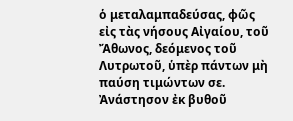ὁ μεταλαμπαδεύσας, φῶς εἰς τὰς νήσους Αἰγαίου, τοῦ Ἄθωνος, δεόμενος τοῦ Λυτρωτοῦ, ὑπὲρ πάντων μὴ παύση τιμώντων σε.
Ἀνάστησον ἐκ βυθοῦ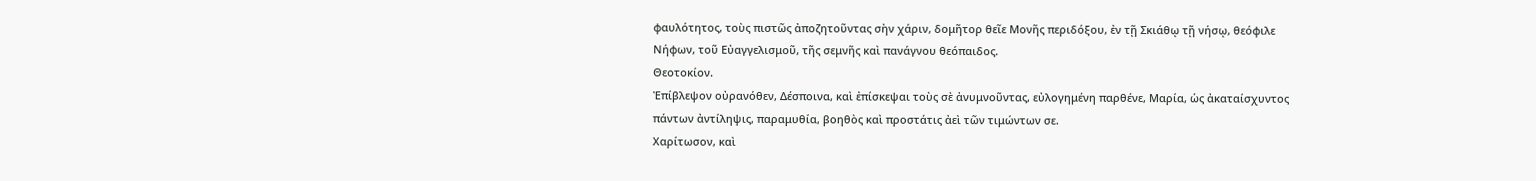φαυλότητος, τοὺς πιστῶς ἀποζητοῦντας σὴν χάριν, δομῆτορ θεῖε Μονῆς περιδόξου, ἐν τῇ Σκιάθῳ τῇ νήσῳ, θεόφιλε Νήφων, τοῦ Εὐαγγελισμοῦ, τῆς σεμνῆς καὶ πανάγνου θεόπαιδος.
Θεοτοκίον.
Ἐπίβλεψον οὐρανόθεν, Δέσποινα, καὶ ἐπίσκεψαι τοὺς σὲ ἀνυμνοῦντας, εὐλογημένη παρθένε, Μαρία, ὡς ἀκαταίσχυντος πάντων ἀντίληψις, παραμυθία, βοηθὸς καὶ προστάτις ἀεὶ τῶν τιμώντων σε.
Χαρίτωσον, καὶ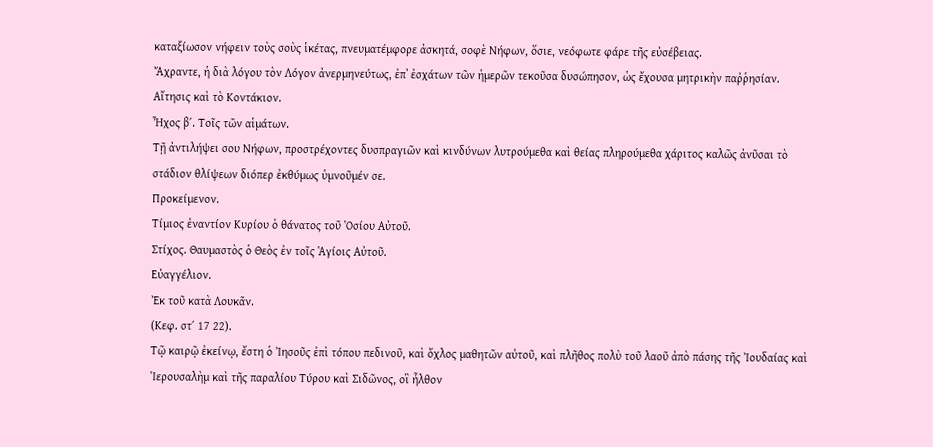καταξίωσον νήφειν τοὺς σοὺς ἱκέτας, πνευματέμφορε ἀσκητά, σοφὲ Νήφων, ὅσιε, νεόφωτε φάρε τῆς εὐσέβειας.
Ἄχραντε, ἡ διὰ λόγου τὸν Λόγον ἀνερμηνεύτως, ἐπ᾿ ἐσχάτων τῶν ἡμερῶν τεκοῦσα δυσώπησον, ὡς ἔχουσα μητρικὴν παῤῥησίαν.
Αἴτησις καὶ τὸ Κοντάκιον.
Ἦχος β΄. Τοῖς τῶν αἱμάτων.
Τῇ ἀντιλήψει σου Νήφων, προστρέχοντες δυσπραγιῶν καὶ κινδύνων λυτρούμεθα καὶ θείας πληρούμεθα χάριτος καλῶς ἀνῦσαι τὸ στάδιον θλίψεων διόπερ ἐκθύμως ὑμνοῦμέν σε.
Προκείμενον.
Τίμιος ἐναντίον Κυρίου ὁ θάνατος τοῦ Ὁσίου Αὐτοῦ.
Στίχος. Θαυμαστὸς ὁ Θεὸς ἐν τοῖς Ἁγίοις Αὐτοῦ.
Εὐαγγέλιον.
Ἐκ τοῦ κατὰ Λουκᾶν.
(Κεφ. στ΄ 17 22).
Τῷ καιρῷ ἐκείνῳ, ἔστη ὁ Ἰησοῦς ἐπὶ τόπου πεδινοῦ, καὶ ὄχλος μαθητῶν αὐτοῦ, καὶ πλῆθος πολὺ τοῦ λαοῦ ἀπὸ πάσης τῆς Ἰουδαίας καὶ Ἱερουσαλὴμ καὶ τῆς παραλίου Τύρου καὶ Σιδῶνος, οἳ ἦλθον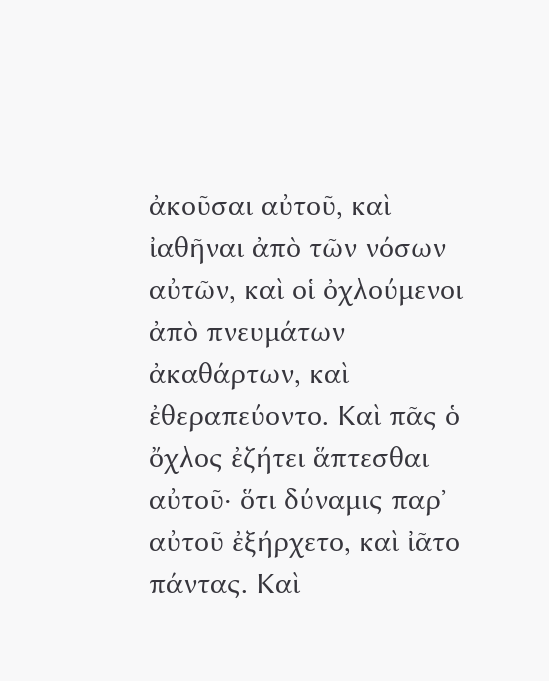ἀκοῦσαι αὐτοῦ, καὶ ἰαθῆναι ἀπὸ τῶν νόσων αὐτῶν, καὶ οἱ ὀχλούμενοι ἀπὸ πνευμάτων ἀκαθάρτων, καὶ ἐθεραπεύοντο. Καὶ πᾶς ὁ ὄχλος ἐζήτει ἅπτεσθαι αὐτοῦ· ὅτι δύναμις παρ᾿ αὐτοῦ ἐξήρχετο, καὶ ἰᾶτο πάντας. Καὶ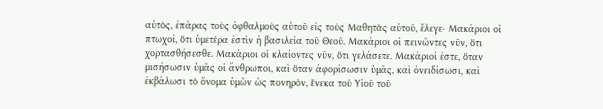αὐτὸς, ἐπάρας τοὺς ὀφθαλμοὺς αὐτοῦ εἰς τοὺς Μαθητὰς αὐτοῦ, ἔλεγε· Μακάριοι οἱ πτωχοί, ὅτι ὑμετέρα ἐστὶν ἡ βασιλεία τοῦ Θεοῦ. Μακάριοι οἱ πεινῶντες νῦν, ὅτι χορτασθήσεσθε. Μακάριοι οἱ κλαίοντες νῦν, ὅτι γελάσετε. Μακάριοί ἐστε, ὅταν μισήσωσιν ὑμᾶς οἱ ἄνθρωποι, καὶ ὅταν ἀφορίσωσιν ὑμᾶς, καὶ ὀνειδίσωσι, καὶ ἐκβάλωσι τὸ ὄνομα ὑμῶν ὡς πονηρὸν, ἕνεκα τοῦ Υἱοῦ τοῦ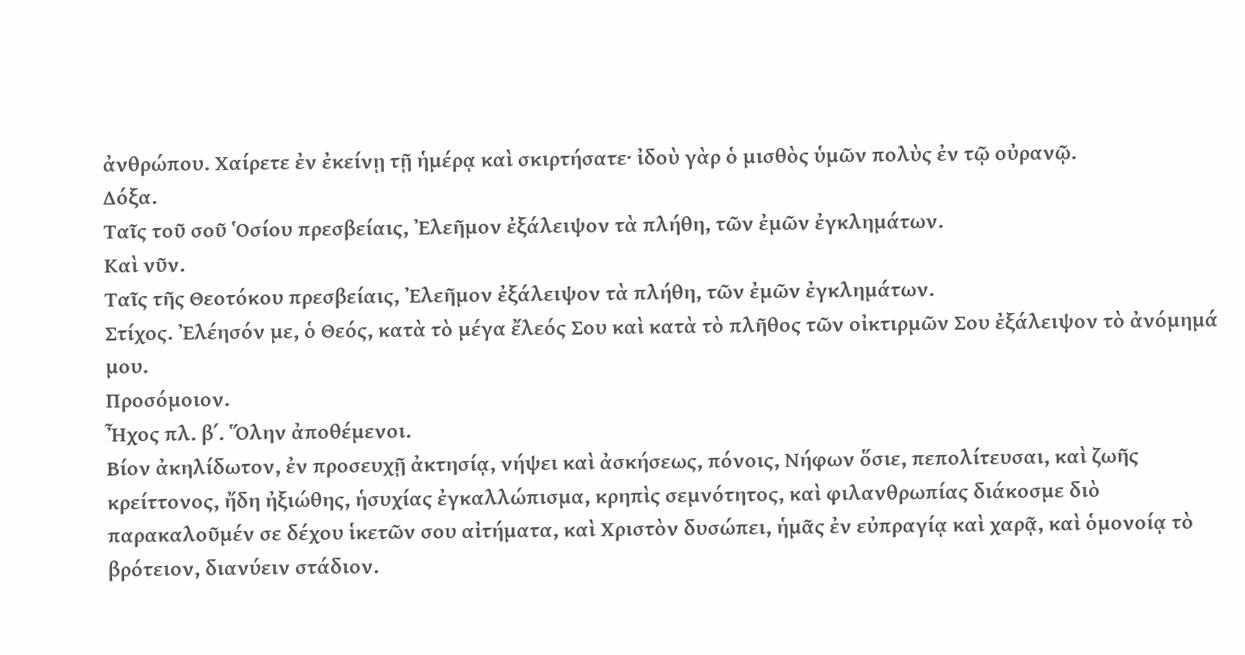ἀνθρώπου. Χαίρετε ἐν ἐκείνῃ τῇ ἡμέρᾳ καὶ σκιρτήσατε· ἰδοὺ γὰρ ὁ μισθὸς ὑμῶν πολὺς ἐν τῷ οὐρανῷ.
Δόξα.
Ταῖς τοῦ σοῦ Ὁσίου πρεσβείαις, Ἐλεῆμον ἐξάλειψον τὰ πλήθη, τῶν ἐμῶν ἐγκλημάτων.
Καὶ νῦν.
Ταῖς τῆς Θεοτόκου πρεσβείαις, Ἐλεῆμον ἐξάλειψον τὰ πλήθη, τῶν ἐμῶν ἐγκλημάτων.
Στίχος. Ἐλέησόν με, ὁ Θεός, κατὰ τὸ μέγα ἔλεός Σου καὶ κατὰ τὸ πλῆθος τῶν οἰκτιρμῶν Σου ἐξάλειψον τὸ ἀνόμημά μου.
Προσόμοιον.
Ἦχος πλ. β΄. Ὅλην ἀποθέμενοι.
Βίον ἀκηλίδωτον, ἐν προσευχῇ ἀκτησίᾳ, νήψει καὶ ἀσκήσεως, πόνοις, Νήφων ὅσιε, πεπολίτευσαι, καὶ ζωῆς κρείττονος, ἤδη ἠξιώθης, ἡσυχίας ἐγκαλλώπισμα, κρηπὶς σεμνότητος, καὶ φιλανθρωπίας διάκοσμε διὸ παρακαλοῦμέν σε δέχου ἱκετῶν σου αἰτήματα, καὶ Χριστὸν δυσώπει, ἡμᾶς ἐν εὐπραγίᾳ καὶ χαρᾷ, καὶ ὁμονοίᾳ τὸ βρότειον, διανύειν στάδιον.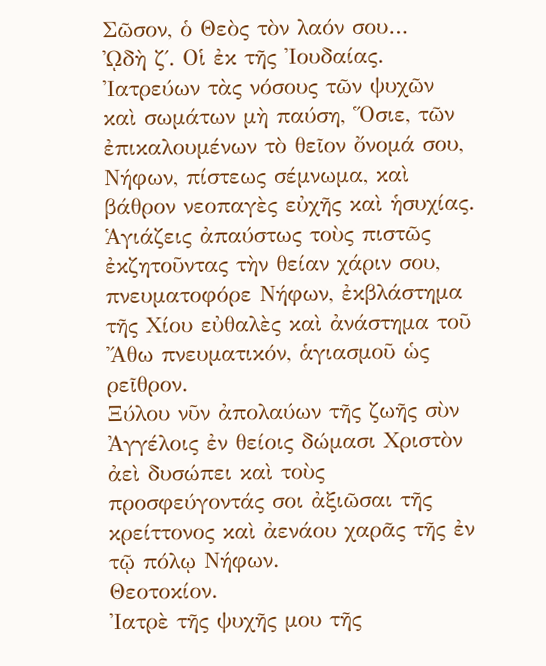Σῶσον, ὁ Θεὸς τὸν λαόν σου…
ᾨδὴ ζ΄. Οἱ ἐκ τῆς Ἰουδαίας.
Ἰατρεύων τὰς νόσους τῶν ψυχῶν καὶ σωμάτων μὴ παύση, Ὅσιε, τῶν ἐπικαλουμένων τὸ θεῖον ὄνομά σου, Νήφων, πίστεως σέμνωμα, καὶ βάθρον νεοπαγὲς εὐχῆς καὶ ἡσυχίας.
Ἁγιάζεις ἀπαύστως τοὺς πιστῶς ἐκζητοῦντας τὴν θείαν χάριν σου, πνευματοφόρε Νήφων, ἐκβλάστημα τῆς Χίου εὐθαλὲς καὶ ἀνάστημα τοῦ Ἄθω πνευματικόν, ἁγιασμοῦ ὡς ρεῖθρον.
Ξύλου νῦν ἀπολαύων τῆς ζωῆς σὺν Ἀγγέλοις ἐν θείοις δώμασι Χριστὸν ἀεὶ δυσώπει καὶ τοὺς προσφεύγοντάς σοι ἀξιῶσαι τῆς κρείττονος καὶ ἀενάου χαρᾶς τῆς ἐν τῷ πόλῳ Νήφων.
Θεοτοκίον.
Ἰατρὲ τῆς ψυχῆς μου τῆς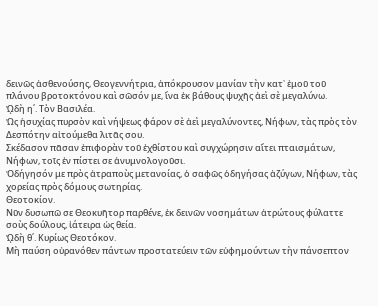δεινῶς ἀσθενούσης, Θεογεννήτρια, ἀπόκρουσον μανίαν τὴν κατ᾿ ἐμοῦ τοῦ πλάνου βροτοκτόνου καὶ σῶσόν με, ἵνα ἐκ βάθους ψυχῆς ἀεὶ σὲ μεγαλύνω.
ᾨδὴ η΄. Τὸν Βασιλέα.
Ὡς ἡσυχίας πυρσὸν καὶ νήψεως φάρον σὲ ἀεὶ μεγαλύνοντες, Νήφων, τὰς πρὸς τὸν Δεσπότην αἰτούμεθα λιτᾶς σου.
Σκέδασον πᾶσαν ἐπιφορὰν τοῦ ἐχθίστου καὶ συγχώρησιν αἴτει πταισμάτων, Νήφων, τοῖς ἐν πίστει σε ἀνυμνολογοῦσι.
Ὁδήγησόν με πρὸς ἀτραποὺς μετανοίας, ὁ σαφῶς ὁδηγήσας ἀζύγων, Νήφων, τὰς χορείας πρὸς δόμους σωτηρίας.
Θεοτοκίον.
Νῦν δυσωπῶ σε Θεοκυῆτορ παρθένε, ἐκ δεινῶν νοσημάτων ἀτρώτους φύλαττε σοὺς δούλους, ἰάτειρα ὡς θεία.
ᾨδὴ θ΄. Κυρίως Θεοτόκον.
Μὴ παύση οὐρανόθεν πάντων προστατεύειν τῶν εὐφημούντων τὴν πάνσεπτον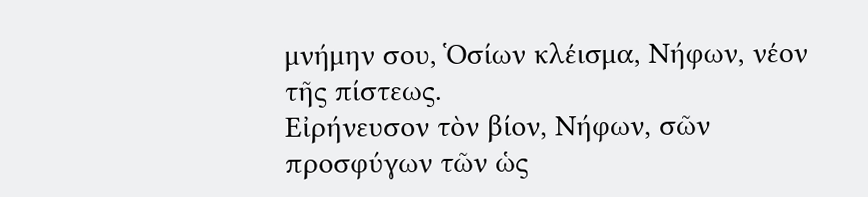μνήμην σου, Ὁσίων κλέισμα, Νήφων, νέον τῆς πίστεως.
Εἰρήνευσον τὸν βίον, Νήφων, σῶν προσφύγων τῶν ὡς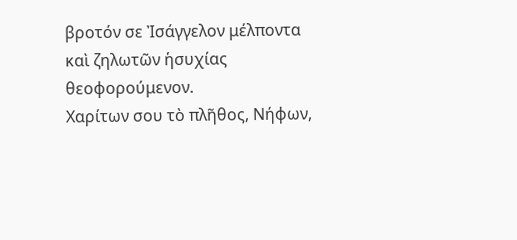βροτόν σε Ἰσάγγελον μέλποντα καὶ ζηλωτῶν ἡσυχίας θεοφορούμενον.
Χαρίτων σου τὸ πλῆθος, Νήφων,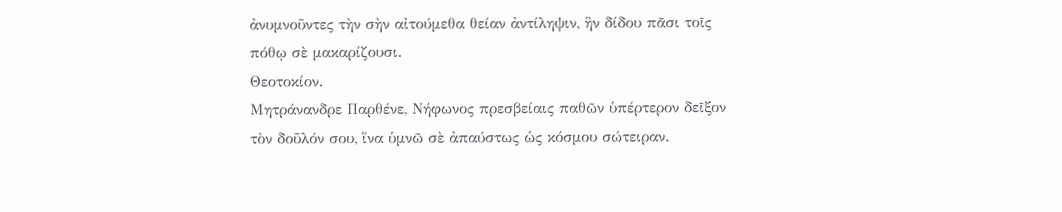ἀνυμνοῦντες τὴν σὴν αἰτούμεθα θείαν ἀντίληψιν, ἣν δίδου πᾶσι τοῖς πόθῳ σὲ μακαρίζουσι.
Θεοτοκίον.
Μητράνανδρε Παρθένε, Νήφωνος πρεσβείαις παθῶν ὑπέρτερον δεῖξον τὸν δοῦλόν σου, ἵνα ὑμνῶ σὲ ἀπαύστως ὡς κόσμου σώτειραν.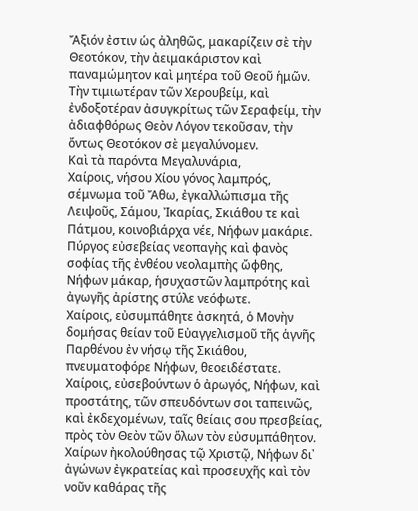Ἄξιόν ἐστιν ὡς ἀληθῶς, μακαρίζειν σὲ τὴν Θεοτόκον, τὴν ἀειμακάριστον καὶ παναμώμητον καὶ μητέρα τοῦ Θεοῦ ἡμῶν. Τὴν τιμιωτέραν τῶν Χερουβείμ, καὶ ἐνδοξοτέραν ἀσυγκρίτως τῶν Σεραφείμ, τὴν ἀδιαφθόρως Θεὸν Λόγον τεκοῦσαν, τὴν ὄντως Θεοτόκον σὲ μεγαλύνομεν.
Καὶ τὰ παρόντα Μεγαλυνάρια,
Χαίροις, νήσου Χίου γόνος λαμπρός, σέμνωμα τοῦ Ἄθω, ἐγκαλλώπισμα τῆς Λειψοῦς, Σάμου, Ἰκαρίας, Σκιάθου τε καὶ Πάτμου, κοινοβιάρχα νέε, Νήφων μακάριε.
Πύργος εὐσεβείας νεοπαγὴς καὶ φανὸς σοφίας τῆς ἐνθέου νεολαμπὴς ὤφθης, Νήφων μάκαρ, ἡσυχαστῶν λαμπρότης καὶ ἀγωγῆς ἀρίστης στύλε νεόφωτε.
Χαίροις, εὐσυμπάθητε ἀσκητά, ὁ Μονὴν δομήσας θείαν τοῦ Εὐαγγελισμοῦ τῆς ἁγνῆς Παρθένου ἐν νήσῳ τῆς Σκιάθου, πνευματοφόρε Νήφων, θεοειδέστατε.
Χαίροις, εὐσεβούντων ὁ ἀρωγός, Νήφων, καὶ προστάτης, τῶν σπευδόντων σοι ταπεινῶς, καὶ ἐκδεχομένων, ταῖς θείαις σου πρεσβείας, πρὸς τὸν Θεὸν τῶν ὅλων τὸν εὐσυμπάθητον.
Χαίρων ἠκολούθησας τῷ Χριστῷ, Νήφων δι᾿ ἀγώνων ἐγκρατείας καὶ προσευχῆς καὶ τὸν νοῦν καθάρας τῆς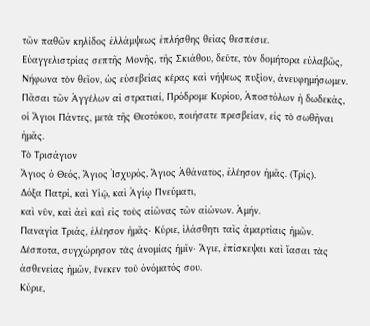τῶν παθῶν κηλίδος ἐλλάμψεως ἐπλήσθης θείας θεσπέσιε.
Εὐαγγελιστρίας σεπτῆς Μονῆς, τῆς Σκιάθου, δεῦτε, τὸν δομήτορα εὐλαβῶς, Νήφωνα τὸν θεῖον, ὡς εὐσεβείας κέρας καὶ νήψεως πυξίον, ἀνευφημήσωμεν.
Πᾶσαι τῶν Ἀγγέλων αἱ στρατιαί, Πρόδρομε Κυρίου, Ἀποστόλων ἡ δωδεκάς, οἱ Ἅγιοι Πάντες, μετὰ τῆς Θεοτόκου, ποιήσατε πρεσβείαν, εἰς τὸ σωθῆναι ἡμᾶς.
Τὸ Τρισάγιον
Ἅγιος ὁ Θεός, Ἅγιος Ἰσχυρός, Ἅγιος Ἀθάνατος, ἐλέησον ἡμᾶς. (Τρίς).
Δόξα Πατρί, καὶ Υἱῷ, καὶ Ἁγίῳ Πνεύματι,
καὶ νῦν, καὶ ἀεὶ καὶ εἰς τοὺς αἰῶνας τῶν αἰώνων. Ἀμήν.
Παναγία Τριάς, ἐλέησον ἡμᾶς· Κύριε, ἱλάσθητι ταῖς ἁμαρτίαις ἡμῶν. Δέσποτα, συγχώρησον τὰς ἀνομίας ἡμῖν· Ἅγιε, ἐπίσκεψαι καὶ ἴασαι τὰς ἀσθενείας ἡμῶν, ἕνεκεν τοῦ ὀνόματός σου.
Κύριε,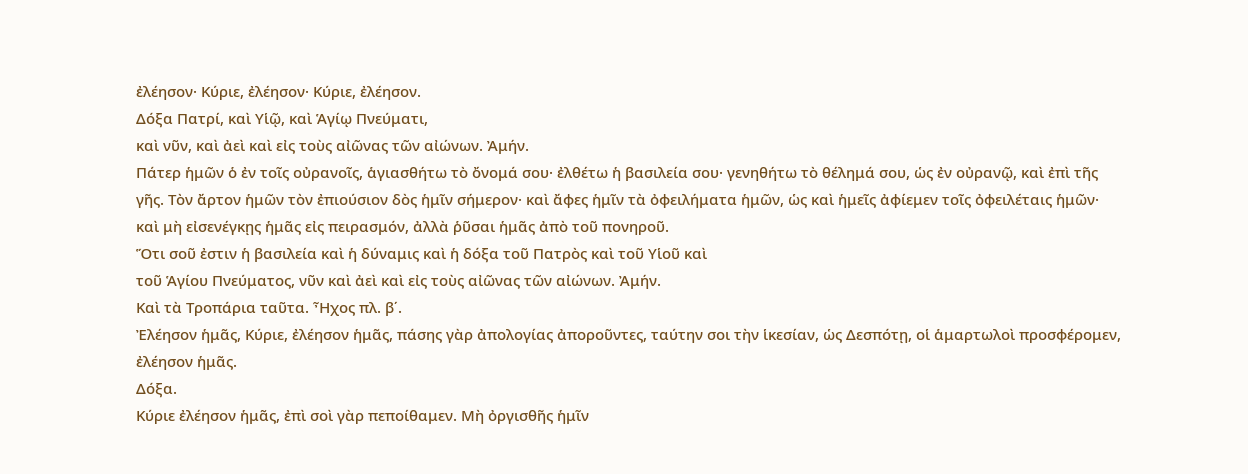ἐλέησον· Κύριε, ἐλέησον· Κύριε, ἐλέησον.
Δόξα Πατρί, καὶ Υἱῷ, καὶ Ἁγίῳ Πνεύματι,
καὶ νῦν, καὶ ἀεὶ καὶ εἰς τοὺς αἰῶνας τῶν αἰώνων. Ἀμήν.
Πάτερ ἡμῶν ὁ ἐν τοῖς οὐρανοῖς, ἁγιασθήτω τὸ ὄνομά σου· ἐλθέτω ἡ βασιλεία σου· γενηθήτω τὸ θέλημά σου, ὡς ἐν οὐρανῷ, καὶ ἐπὶ τῆς γῆς. Τὸν ἄρτον ἡμῶν τὸν ἐπιούσιον δὸς ἡμῖν σήμερον· καὶ ἄφες ἡμῖν τὰ ὀφειλήματα ἡμῶν, ὡς καὶ ἡμεῖς ἀφίεμεν τοῖς ὀφειλέταις ἡμῶν· καὶ μὴ εἰσενέγκῃς ἡμᾶς εἰς πειρασμόν, ἀλλὰ ῥῦσαι ἡμᾶς ἀπὸ τοῦ πονηροῦ.
Ὅτι σοῦ ἐστιν ἡ βασιλεία καὶ ἡ δύναμις καὶ ἡ δόξα τοῦ Πατρὸς καὶ τοῦ Υἱοῦ καὶ
τοῦ Ἁγίου Πνεύματος, νῦν καὶ ἀεὶ καὶ εἰς τοὺς αἰῶνας τῶν αἰώνων. Ἀμήν.
Καὶ τὰ Τροπάρια ταῦτα. Ἦχος πλ. β΄.
Ἐλέησον ἡμᾶς, Κύριε, ἐλέησον ἡμᾶς, πάσης γὰρ ἀπολογίας ἀποροῦντες, ταύτην σοι τὴν ἱκεσίαν, ὡς Δεσπότῃ, οἱ ἁμαρτωλοὶ προσφέρομεν, ἐλέησον ἡμᾶς.
Δόξα.
Κύριε ἐλέησον ἡμᾶς, ἐπὶ σοὶ γὰρ πεποίθαμεν. Μὴ ὀργισθῆς ἡμῖν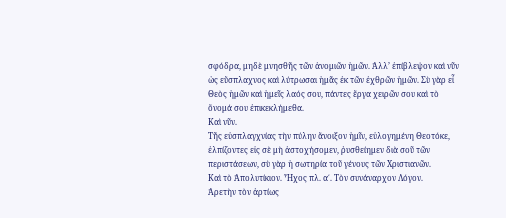σφόδρα, μηδὲ μνησθῆς τῶν ἀνομιῶν ἡμῶν. Ἀλλ’ ἐπίβλεψον καὶ νῦν ὡς εὔσπλαχνος καὶ λύτρωσαι ἡμᾶς ἐκ τῶν ἐχθρῶν ἡμῶν. Σὺ γὰρ εἶ Θεὸς ἡμῶν καὶ ἡμεῖς λαός σου, πάντες ἔργα χειρῶν σου καὶ τὸ ὄνομά σου ἐπικεκλήμεθα.
Καὶ νῦν.
Τῆς εὐσπλαγχνίας τὴν πύλην ἄνοιξον ἡμῖν, εὐλογημένη Θεοτόκε, ἐλπίζοντες εἰς σὲ μὴ ἀστοχήσομεν, ῥυσθείημεν διὰ σοῦ τῶν περιστάσεων, σὺ γὰρ ἡ σωτηρία τοῦ γένους τῶν Χριστιανῶν.
Καὶ τὸ Ἀπολυτίκιον. Ἦχος πλ. α΄. Τὸν συνάναρχον Λόγον.
Ἀρετὴν τὸν ἀρτίως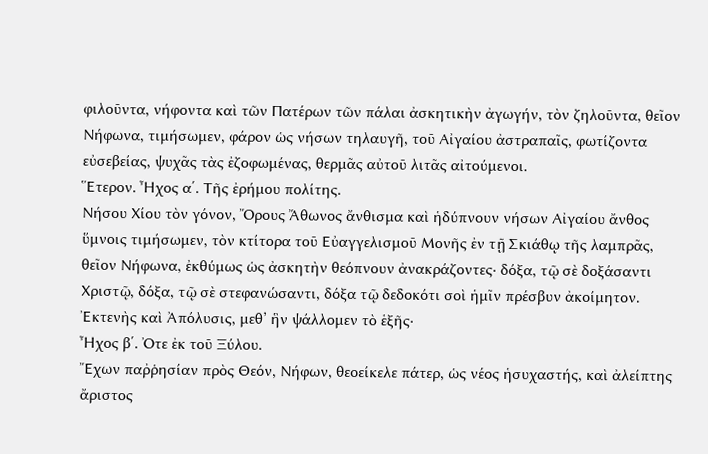φιλοῦντα, νήφοντα καὶ τῶν Πατέρων τῶν πάλαι ἀσκητικὴν ἀγωγήν, τὸν ζηλοῦντα, θεῖον Νήφωνα, τιμήσωμεν, φάρον ὡς νήσων τηλαυγῆ, τοῦ Αἰγαίου ἀστραπαῖς, φωτίζοντα εὐσεβείας, ψυχᾶς τὰς ἐζοφωμένας, θερμᾶς αὐτοῦ λιτᾶς αἰτούμενοι.
Ἕτερον. Ἦχος α΄. Τῆς ἐρήμου πολίτης.
Νήσου Χίου τὸν γόνον, Ὄρους Ἄθωνος ἄνθισμα καὶ ἡδύπνουν νήσων Αἰγαίου ἄνθος ὕμνοις τιμήσωμεν, τὸν κτίτορα τοῦ Εὐαγγελισμοῦ Μονῆς ἐν τῇ Σκιάθῳ τῆς λαμπρᾶς, θεῖον Νήφωνα, ἐκθύμως ὡς ἀσκητὴν θεόπνουν ἀνακράζοντες· δόξα, τῷ σὲ δοξάσαντι Χριστῷ, δόξα, τῷ σὲ στεφανώσαντι, δόξα τῷ δεδοκότι σοὶ ἡμῖν πρέσβυν ἀκοίμητον.
Ἐκτενὴς καὶ Ἀπόλυσις, μεθ’ ἣν ψάλλομεν τὸ ἑξῆς·
Ἦχος β΄. Ὀτε ἐκ τοῦ Ξύλου.
Ἔχων παῤῥησίαν πρὸς Θεόν, Νήφων, θεοείκελε πάτερ, ὡς νέος ἡσυχαστής, καὶ ἀλείπτης ἄριστος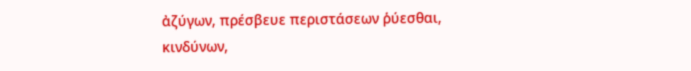ἀζύγων, πρέσβευε περιστάσεων ῥύεσθαι, κινδύνων,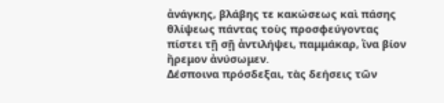ἀνάγκης, βλάβης τε κακώσεως καὶ πάσης θλίψεως πάντας τοὺς προσφεύγοντας πίστει τῇ σῇ ἀντιλήψει, παμμάκαρ, ἵνα βίον ἤρεμον ἀνύσωμεν.
Δέσποινα πρόσδεξαι, τὰς δεήσεις τῶν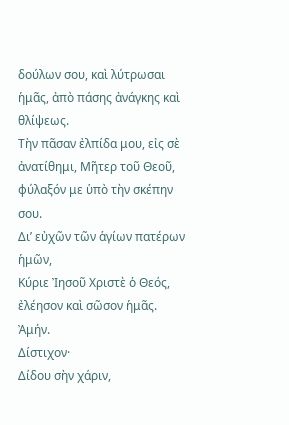δούλων σου, καὶ λύτρωσαι ἡμᾶς, ἀπὸ πάσης ἀνάγκης καὶ θλίψεως.
Τὴν πᾶσαν ἐλπίδα μου, εἰς σὲ ἀνατίθημι, Μῆτερ τοῦ Θεοῦ, φύλαξόν με ὑπὸ τὴν σκέπην σου.
Δι’ εὐχῶν τῶν ἁγίων πατέρων ἡμῶν,
Κύριε Ἰησοῦ Χριστὲ ὁ Θεός, ἐλέησον καὶ σῶσον ἡμᾶς.
Ἀμήν.
Δίστιχον·
Δίδου σὴν χάριν,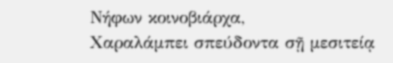Νήφων κοινοβιάρχα,
Χαραλάμπει σπεύδοντα σῇ μεσιτείᾳ